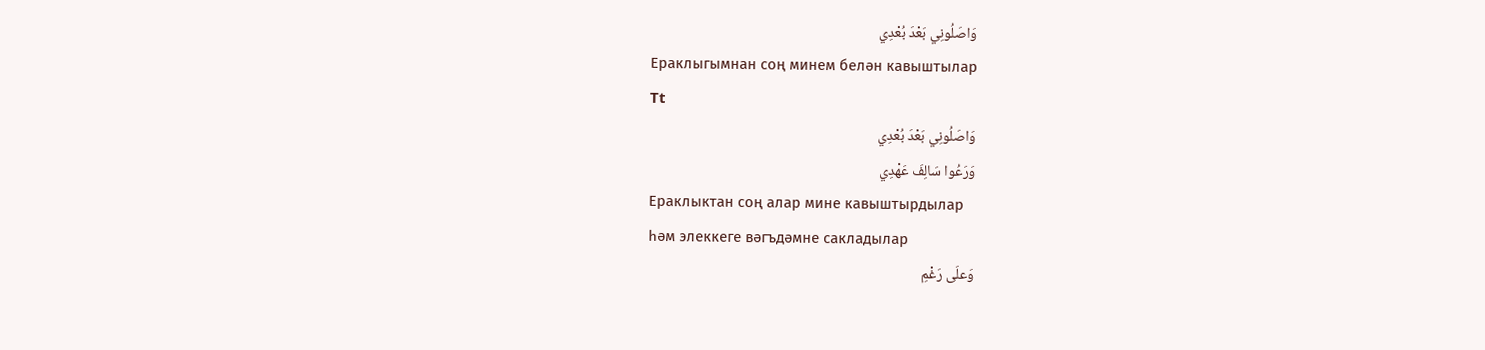وَاصَلُونِي بَعْدَ بُعْدِي
Ераклыгымнан соң минем белән кавыштылар
Tt
وَاصَلُونِي بَعْدَ بُعْدِي
وَرَعُوا سَالِفَ عَهْدِي
Ераклыктан соң алар мине кавыштырдылар
һәм элеккеге вәгъдәмне сакладылар
وَعلَى رَغْمِ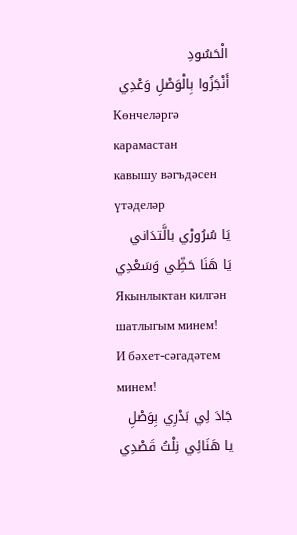الْحَسُودِ
أَنْجَزُوا بِالْوَصْلِ وَعْدِي
Көнчеләргә карамастан
кавышу вәгъдәсен үтәделәр
يَا سُرُورْي بالَّتدَاني
يَا هَنَا حَظِّي وَسَعْدِي
Якынлыктан килгән шатлыгым минем!
И бәхет-сәгадәтем минем!
جَادَ لِي بَدْرِي بِوَصْلِ
يا هَنَائِي نِلْتُ قَصْدِي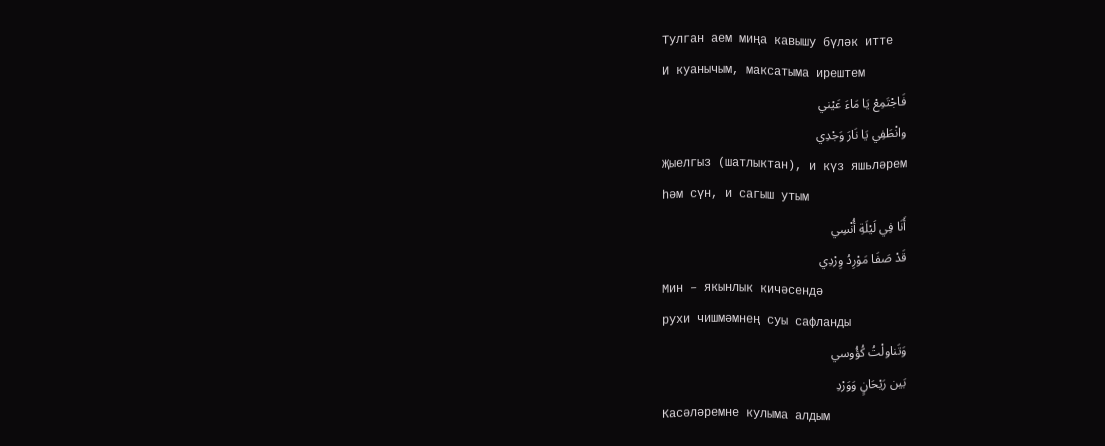Тулган аем миңа кавышу бүләк итте
И куанычым, максатыма ирештем
فَاجْتَمِعْ يَا مَاءَ عَيْني
وانْطَفِي يَا نَارَ وَجْدِي
Җыелгыз (шатлыктан), и күз яшьләрем
һәм сүн, и сагыш утым
أَنَا فِي لَيْلَةِ أُنْسِي
قَدْ صَفَا مَوْرِدُ وِرْدِي
Мин – якынлык кичәсендә
рухи чишмәмнең суы сафланды
وَتَناولْتُ كُؤُوسي
بَين رَيْحَانٍ وَوَرْدِ
Касәләремне кулыма алдым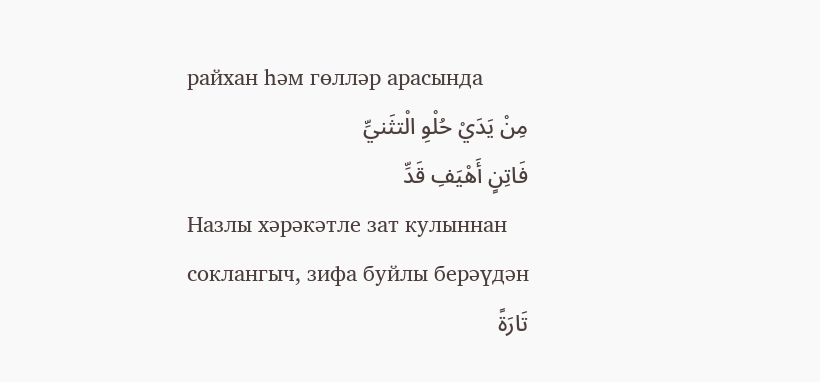райхан һәм гөлләр арасында
مِنْ يَدَيْ حُلْوِ الْتثَنيِّ
فَاتِنٍ أَهْيَفِ قَدِّ
Назлы хәрәкәтле зат кулыннан
соклангыч, зифа буйлы берәүдән
تَارَةً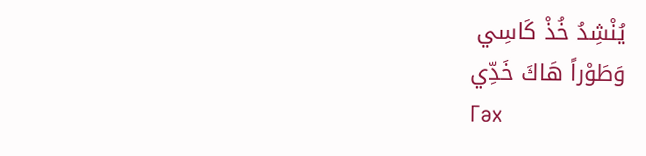يُنْشِدُ خُذْ كَاسِي
وَطَوْراً هَاكَ خَدِّي
Гәх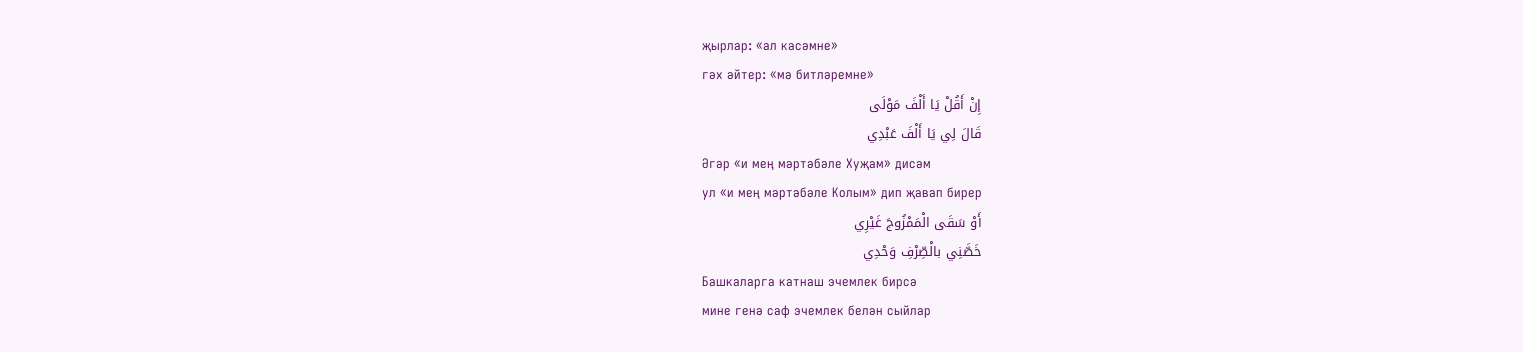җырлар: «ал касәмне»
гәх әйтер: «мә битләремне»
إِنْ أَقُلْ يَا أَلْفَ مَوْلَى
قَالَ لِي يَا أَلْفَ عَبْدِي
Әгәр «и мең мәртәбәле Хуҗам» дисәм
ул «и мең мәртәбәле Колым» дип җавап бирер
أَوْ سَقَى الْمَمْزُوجَ غَيْرِي
خَصَّنِي بالْصِّرْفِ وَحْدِي
Башкаларга катнаш эчемлек бирсә
мине генә саф эчемлек белән сыйлар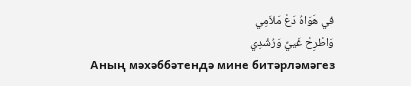في هَوَاهُ دَعْ مَلاَمِي
وَاطْرِحْ غَييِّ وَرُشْدِي
Аның мәхәббәтендә мине битәрләмәгез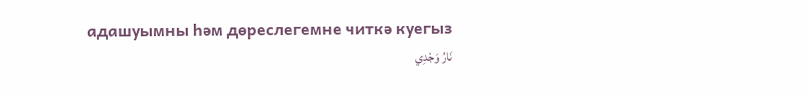адашуымны һәм дөреслегемне читкә куегыз
نَارُ وَجْدِي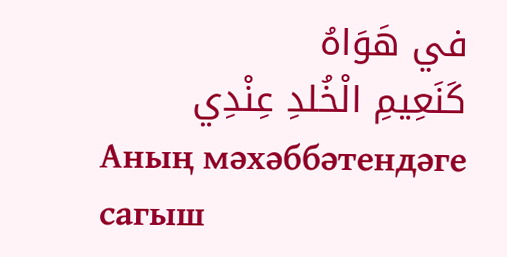في هَوَاهُ
كَنَعِيمِ الْخُلدِ عِنْدِي
Аның мәхәббәтендәге сагыш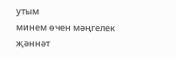утым
минем өчен мәңгелек җәннәт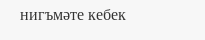нигъмәте кебек